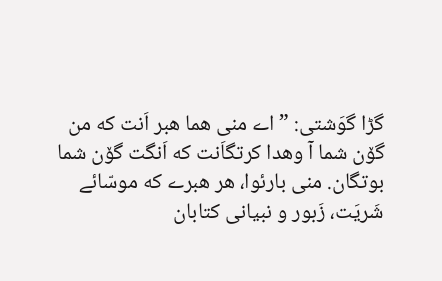گڑا گوَشتی: ”اے منی هما هبر اَنت که من گۆن شما آ وهدا کرتگاَنت که اَنگت گۆن شما بوتگان. منی بارئوا، هر هبرے که موسّائے شَریَت، زَبور و نبیانی کتابان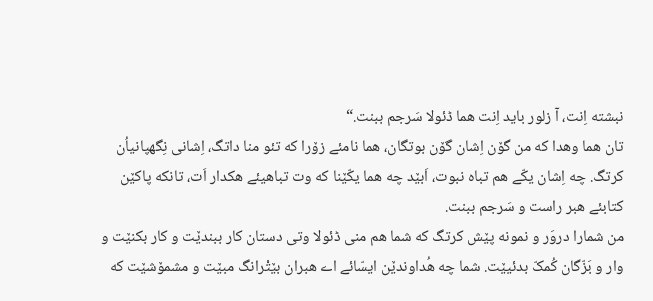نبشته اِنت، آ زلور باید اِنت هما ڈئولا سَرجم ببنت.“
تان هما وهدا که من گۆن اِشان گۆن بوتگان، هما نامئے زۆرا که تئو منا داتگ، اِشانی نِگهپانیاُن کرتگ. چه اِشان یکّے هم تباه نبوت، اَبێد چه هما یکّێنا که وت تباهیئے هکدار اَت، تانکه پاکێن کتابئے هبر راست و سَرجم ببنت.
من شمارا دروَر و نمونه پێش کرتگ که شما هم منی ڈئولا وتی دستان کار ببندێت و کار بکنێت و وار و بَزّگان کُمکّ بدئیێت. شما چه هُداوندێن ایسّائے اے هبران بێتْرانگ مبێت و مشمۆشێت که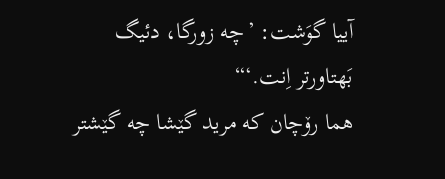آییا گوَشت: ’چه زورگا، دئیگ بَهتاورتر اِنت.‘“
هما رۆچان که مرید گێشا چه گێشتر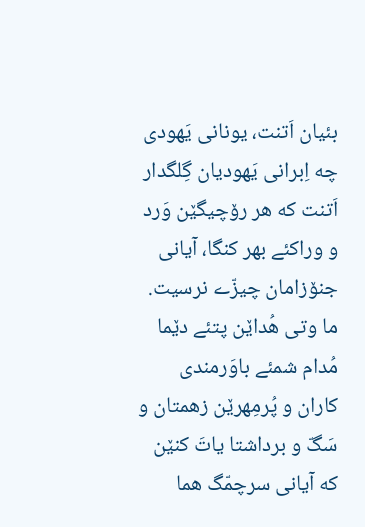بئیان اَتنت، یونانی یَهودی چه اِبرانی یَهودیان گِلگدار اَتنت که هر رۆچیگێن وَرد و وراکئے بهر کنگا، آیانی جنۆزامان چیزّے نرسیت.
ما وتی هُداێن پتئے دێما مُدام شمئے باوَرمندی کاران و پُرمِهرێن زهمتان و سَگّ و برداشتا یاتَ کنێن که آیانی سرچمّگ هما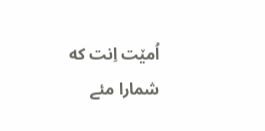اُمێت اِنت که شمارا مئے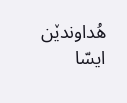هُداوندێن ایسّا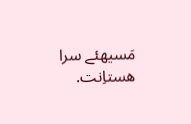مَسیهئے سرا هستاِنت.